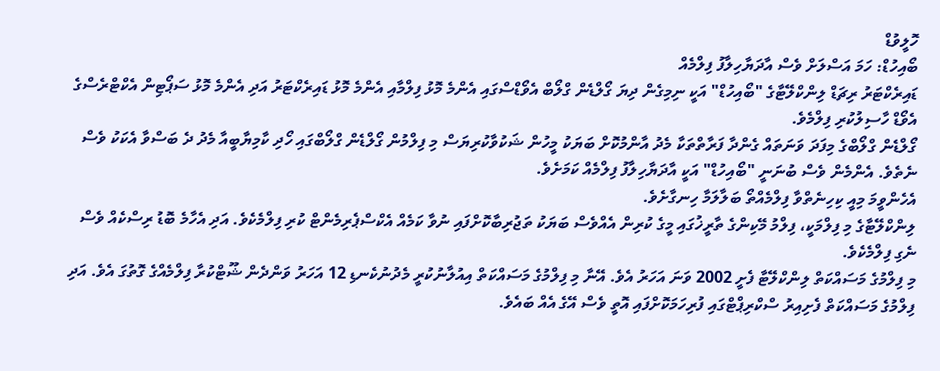ހޮލީވުޑް
ބޯއިހުޑް: ހަމަ އަސްލަށް ވެސް އާދަޔާހިލާފު ފިލްމެއް
ޑައިރެކްޓަރު ރިޗަޑް ލިންކްލޭޓާގެ "ބޯއިހުޑް" އަކީ ނިމިގެން ދިޔަ ގޯލްޑެން ގްލޯބް އެވޯޑްސްގައި އެންމެ މޮޅު ފިލްމާއި އެންމެ މޮޅު ޑައިރެކްޓަރު އަދި އެންމެ މޮޅު ސަޕޯޓިން އެކްޓްރެސްގެ އެވޯޑް ހާސިލުކުރި ފިލްމެވެ.
ގޯލްޑެން ގްލޯބްގެ މިފަދަ ވަނަތައް ގެންދާ ފަރާތްތަކާ މެދު އާންމުކޮށް ބަޔަކު މީހުން ޝަކުވާކުރިޔަސް މި ފިލްމުން ގޯލްޑެން ގްލޯބްގައި ހޯދި ކާމިޔާބީއާ މެދު ދެ ބަސްވާ އެކަކު ވެސް ނެތެވެ. އެންމެން ވެސް ބުނަނީ "ބޯއިހުޑް" އަކީ އާދަޔާހިލާފު ފިލްމެއް ކަމަށެވެ.
އެހެންވީމަ މިއީ ކިހިނެތްވާ ފިލްމެއްތޯ ބަލާލަމާ ހިނގާށެވެ.
ލިންކްލޭޓާގެ މި ފިލްމަކީ، ފިލްމު މޭކިންގެ ތާރީޚުގައި މީގެ ކުރިން އެއްވެސް ބަޔަކު ތަޖުރިބާކޮށްފައި ނުވާ ކަމެއް އެކްސްޕެރިމެންޓް ކުރި ފިލްމެކެވެ. އަދި އެހާމެ ބޮޑު ރިސްކެއް ވެސް ނެގި ފިލްމެކެވެ.
މި ފިލްމުގެ މަސައްކަތް ލިންކްލޭޓާ ފެށީ 2002 ވަނަ އަހަރު އެވެ. އޭނާ މި ފިލްމުގެ މަސައްކަތް އިއުލާނުކުރީ މެދުނުކެނޑި 12 އަހަރު ވަންދެން ޝޫޓްކުރާ ފިލްމެއްގެ ގޮތުގަ އެވެ. އަދި ފިލްމުގެ މަސައްކަތް ފެށިއިރު ސްކްރިޕްޓްގައި ފުރިހަމަކޮށްފައި އޮތީ ވެސް އޭގެ އެއް ބައެވެ.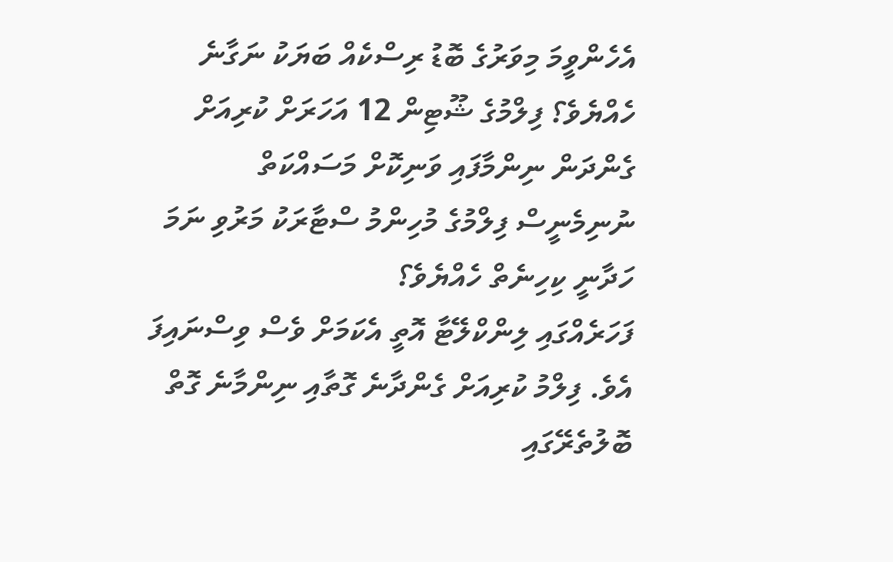އެހެންވީމަ މިވަރުގެ ބޮޑު ރިސްކެއް ބަޔަކު ނަގާނެ ހެއްޔެވެ؟ ފިލްމުގެ ޝޫޓިން 12 އަހަރަށް ކުރިއަށް ގެންދަން ނިންމާފައި ވަނިކޮށް މަސައްކަތް ނުނިމެނީސް ފިލްމުގެ މުހިންމު ސްޓާރަކު މަރުވި ނަމަ ހަދާނީ ކިހިނެތް ހެއްޔެވެ؟
ފަހަރެއްގައި ލިންކްލޭޓާ އޮތީ އެކަމަށް ވެސް ވިސްނައިފަ އެވެ. ފިލްމު ކުރިއަށް ގެންދާނެ ގޮތާއި ނިންމާނެ ގޮތް ބޮލުތެރޭގައި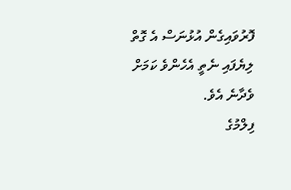ފޮރުވައިގެން އުޅުނަސް އެ ގޮތް ލިޔެފައި ނެތީ އެހެންވެ ކަމަށް ވެދާނެ އެވެ.
ފިލްމުގެ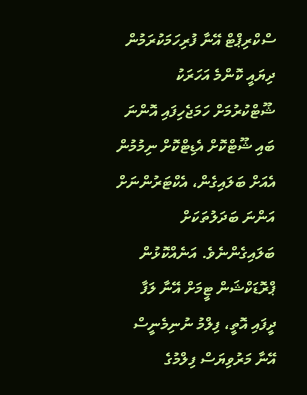ސްކްރިޕްޓް އޭނާ ފުރިހަމަކުރަމުން ދިޔައީ ކޮންމެ އަހަރަކު ޝޫޓްކުރުމަށް ހަމަޖެހިފައި އޮންނަ ބައި ޝޫޓްކޮށް އެޑިޓްކޮށް ނިމުމުން އެއަށް ބަލައިގެން، އެކްޓަރުންނަށް އަންނަ ބަދަލުތަކަށް ބަލައިގެންނެވެ. އަނެއްކޮޅުން ޕްރޮޑަކްޝަން ޓީމަށް އޭނާ ލަފާ ދީފައި އޮތީ، ފިލްމު ނުނިމެނީސް އޭނާ މަރުވިޔަސް ފިލްމުގެ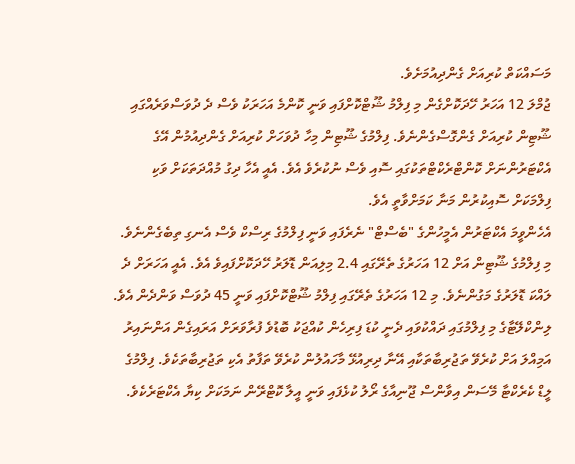މަސައްކަތް ކުރިއަށް ގެންދިއުމަށެވެ.
ޖުމްލަ 12 އަހަރު ހޭދަކޮށްގެން މި ފިލްމު ޝޫޓްކޮށްފައި ވަނީ ކޮންމެ އަހަރަކު ވެސް ދެ ދުވަސްވަރެއްގައި ޝޫޓިން ކުރިއަށް ގެންގޮސްގެންނެވެ. ފިލްމުގެ ޝޫޓިން މިހާ ދުވަހަށް ކުރިއަށް ގެންދިއުމުން އޭގެ އެކްޓަރުންނަށް ކޮންޓްރެކްޓްތަކުގައި ސޮއި ވެސް ނުކުރެވެ އެވެ. އެއީ އެހާ ދިގު މުއްދަތަކަށް ވަކި ފިލްމަކަށް ސޮއިކުރުން މަނާ ކަމަށްވާތީ އެވެ.
އެހެންވީމަ އެކްޓަރުން އެމީހުންގެ "ބެސްޓް" ނެރެފައި ވަނީ ފިލްމުގެ ރިސްކް ވެސް އެނގި ތިބެގެންނެވެ.
މި ފިލްމުގެ ޝޫޓިން އަށް 12 އަހަރުގެ ތެރޭގައި 2.4 މިލިއަން ޑޮލަރު ހޭދަކޮށްފައިވެ އެވެ. އެއީ އަހަރަށް ދެ ލައްކަ ޑޮލަރުގެ މަގުންނެވެ. މި 12 އަހަރުގެ ތެރޭގައި ފިލްމު ޝޫޓްކޮށްފައި ވަނީ 45 ދުވަސް ވަންދެން އެވެ.
ލިންކްލޭޓާގެ މި ފިލްމުގައި ދައްކުވައި ދެނީ ކުޑަ ފިރިހެން ކުއްޖަކު ބޮޑުވެ ފުރާވަރަށް އަރައިގެން އަންނައިރު އަމިއްލަ އަށް ކުރެވޭ ތަޖުރިބާތަކާއި އޭނާ ދިރިއުޅޭ މާހައުލުން ކުރެވޭ ތަފާތު އެކި ތަޖުރިބާތަކެވެ. ފިލްމުގެ ލީޑް ކެރެކްޓާ މޭސަން އިވާންސް ޖޫނިއާގެ ރޯލު ކުޅެފައި ވަނީ އީލާ ކޮޓްރޭން ނަމަކަށް ކިޔާ އެކްޓަރެކެވެ.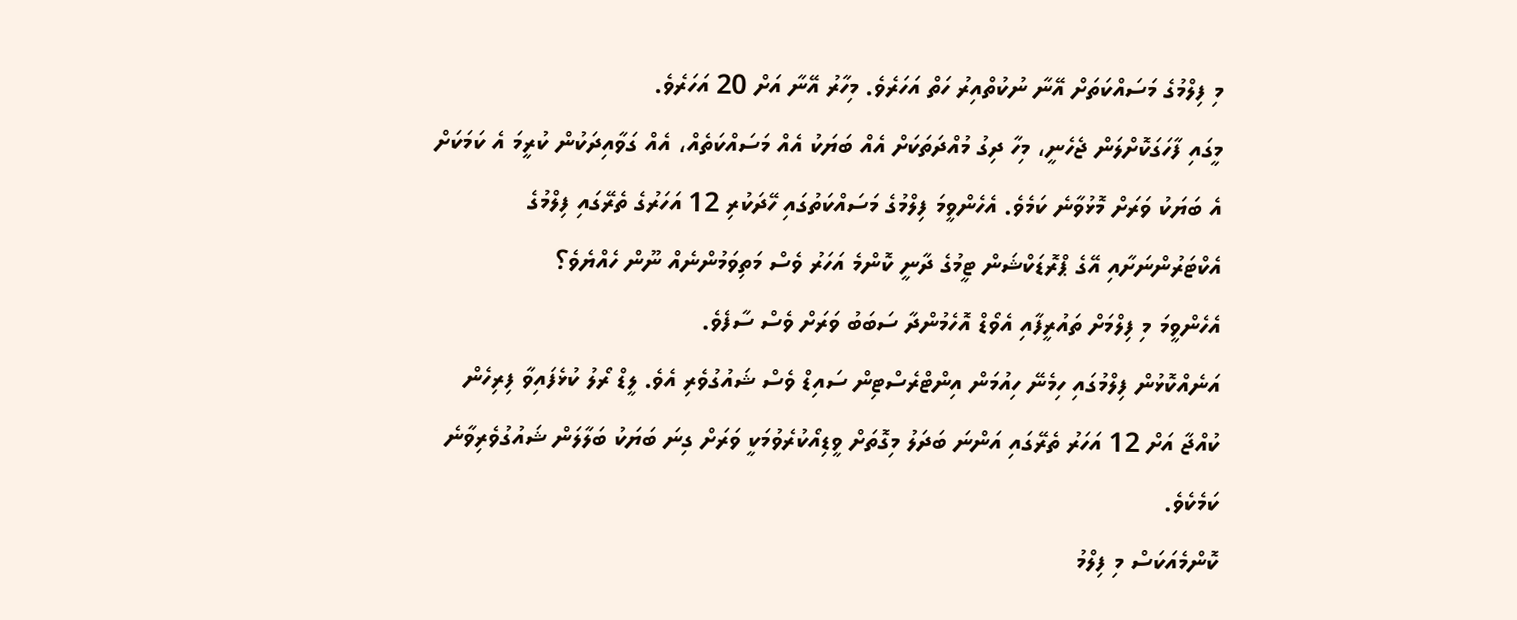މި ފިލްމުގެ މަސައްކަތަށް އޭނާ ނުކުތްއިރު ހަތް އަހަރެވެ. މިހާރު އޭނާ އަށް 20 އަހަރެވެ.
މީގައި ފާހަގަކޮށްލަން ޖެހެނީ، މިހާ ދިގު މުއްދަތަކަށް އެއް ބަޔަކު އެއް މަސައްކަތެއް، އެއް ގަވާއިދަކުން ކުރީމަ އެ ކަމަކަށް އެ ބަޔަކު ވަރަށް މޮޅުވާނެ ކަމެވެ. އެހެންވީމަ ފިލްމުގެ މަސައްކަތުގައި ހޭދަކުރި 12 އަހަރުގެ ތެރޭގައި ފިލްމުގެ އެކްޓަރުންނަށާއި އޭގެ ޕްރޮޑަކްޝަން ޓީމުގެ ދާނީ ކޮންމެ އަހަރު ވެސް މަތިވަމުންނެއް ނޫން ހެއްޔެވެ؟
އެހެންވީމަ މި ފިލްމަށް ތައުރީފާއި އެވޯޑް އޮހެމުންދާ ސަބަބު ވަރަށް ވެސް ސާފެވެ.
އަނެއްކޮޅުން ފިލްމުގައި ހިމެނޭ ހިއުމަން އިންޓްރެސްޓިން ސައިޑް ވެސް ޝައުގުވެރި އެވެ. ލީޑް ރޯލު ކުޅެފައިވާ ފިރިހެން ކުއްޖާ އަށް 12 އަހަރު ތެރޭގައި އަންނަ ބަދަލު މިގޮތަށް ވީޑިއޯކުރެވުމަކީ ވަރަށް ގިނަ ބަޔަކު ބަލާލަން ޝައުގުވެރިވާނެ ކަމެކެވެ.
ކޮންމެއަކަސް މި ފިލްމު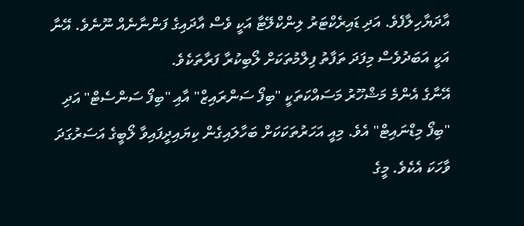އާދަޔާހިލާފެވެ. އަދި ޑައިރެކްޓަރު ލިންކްލޭޓާ އަކީ ވެސް އާދައިގެ ފަންނާނެއް ނޫނެވެ. އޭނާ އަކީ އަބަދުވެސް މިފަދަ ތަފާތު ފިލްމުތަކަށް ލޯބިކުރާ ފަރާތަކެވެ.
އޭނާގެ އެންމެ މަޝްހޫރު މަސައްކަތަކީ "ބިފޯ ސަންރައިޒް" އާއި "ބިފޯ ސަންސެޓް" އަދި "ބިފޯ މިޑްނައިޓް" އެވެ. މިއީ އަހަރުތަކަކަށް ބަހާލައިގެން ކިޔައިދީފައިވާ ލޯބީގެ އަސަރުގަދަ ވާހަކަ އެކެވެ. މީގެ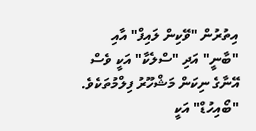އިތުރުން "ވޭކިން ލައިފް" އާއި "ބާނީ" އަދި "ސްލެކާ" އަކީ ވެސް އޭނާގެ ނިކަން މަޝްހޫރު ފިލްމުތަކެވެ.
"ބޯއިހުޑް" އަކީ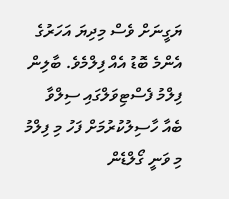ޔަގީނަށް ވެސް މިދިޔަ އަހަރުގެ އެންމެ ބޮޑު އެއް ފިލްމެވެ. ބާލިން ފިލްމު ފެސްޓިވަލްގައި ސިލްވާ ބެއާ ހާސިލުކުރުމަށް ފަހު މި ފިލްމު މި ވަނީ ގޯލްޑެން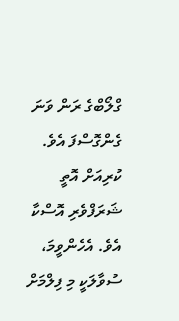ގްލޯބްގެ ރަން ވަނަ ގެންގޮސްފަ އެވެ.
ކުރިއަށް އޮތީ ޝަރަފްވެރި އޮސްކާ އެވެ. އެހެންވީމަ، ސުވާލަކީ މި ފިލްމަށް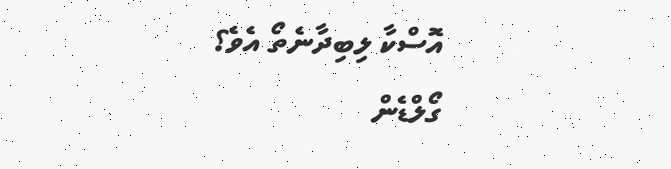އޮސްކާ ލިބިދާނެތޯ އެވެ؟
ގޯލްޑެން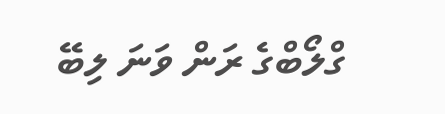ގްލޯބްގެ ރަން ވަނަ ލިބޭ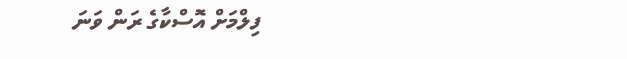ފިލްމަށް އޮސްކާގެ ރަން ވަނަ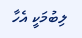ލިބުމަކީ އެހާ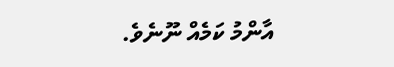އާންމު ކަމެއް ނޫނެވެ.